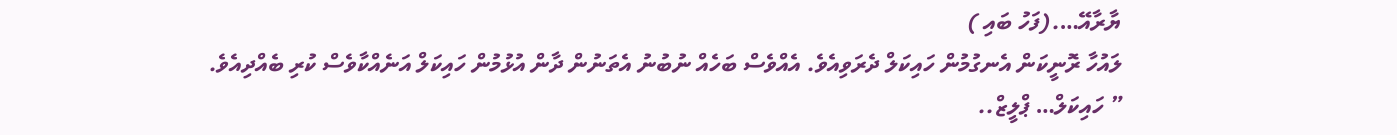ޔާރާއޭ….(ފަހު ބައި )
ލައުހާ ރޮނީކަން އެނގުމުން ހައިކަލް ދެރަވިއެވެ. އެއްވެސް ބަހެއް ނުބުނު އެތަނުން ދާން އުޅުމުން ހައިކަލް އަނެއްކާވެސް ކުރި ބެއްދިއެވެ.
” ހައިކަލް… ޕްލީޒް..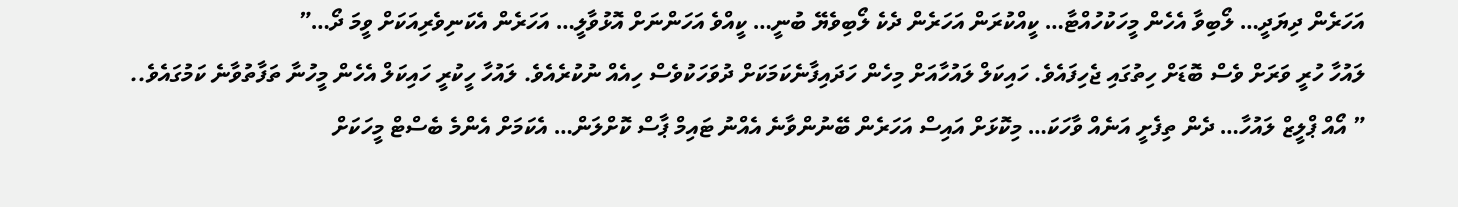އަހަރެން ދިޔަދީ… ލޯބިވާ އެހެން މީހަކުހުއްޓާ… ކީއްކުރަން އަހަރެން ދެކެ ލޯބިވެޔޭ ބުނީ… ކީއްވެ އަހަންނަށް އޮޅުވާލީ… އަހަރެން އެކަނިވެރިއަކަށް ވީމަ ދޯ…”
ލައުހާ ހުރީ ވަރަށް ވެސް ބޮޑަށް ހިތުގައި ޖެހިފައެވެ. ހައިކަލް ލައުހާއަށް މިހެން ހަދައިފާނެކަމަކަށް ދުވަހަކުވެސް ހިއެއް ނުކުރެއެވެ. ލައުހާ ހީކުރީ ހައިކަލް އެހެން މީހުނާ ތަފާތުވާނެ ކަމުގައެވެ..
” އޯއް ޕްލީޒް ލައުހާ… ދެން ތިފެށީ އަނެއް ވާހަކަ… މިކޮޅަށް އައިސް އަހަރެން ބޭނުންވާނެ އެއްނު ޓައިމް ޕާސް ކޮށްލަން… އެކަމަށް އެންމެ ބެސްޓް މީހަކަށް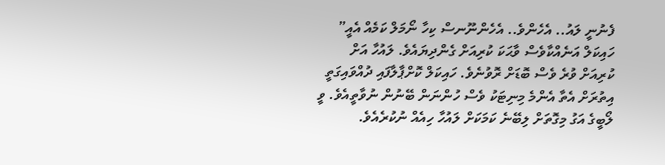ފެނުނީ ލައު.. އެހެންވެ.. އެހެންނޫނސް ކިހާ ނޯމަލް ކަމެއް އެއީ”
ހައިކަލް އަނެއްކާވެސް ވާޙަކަ ކުރިއަށް ގެންދިޔައެވެ. ލައުހާ އަށް ކުރިއަށް ވުރެ ވެސް ބޮޑަށް ރޮވުނެވެ. ހައިކަލް ކޮށްޕާލާފައި ދުއްވައިގަތީ އިތުރަށް އެތާ އެންމެ މިނިޓަކު ވެސް ހުންނަން ބޭނުން ނުވާތީއެވެ. ވީ ލޯބީގެ އަގު މިގޮތަށް ލިބޭނެ ކަމަކަށް ލައުހާ ހިއެއް ނުކުރެއެވެ.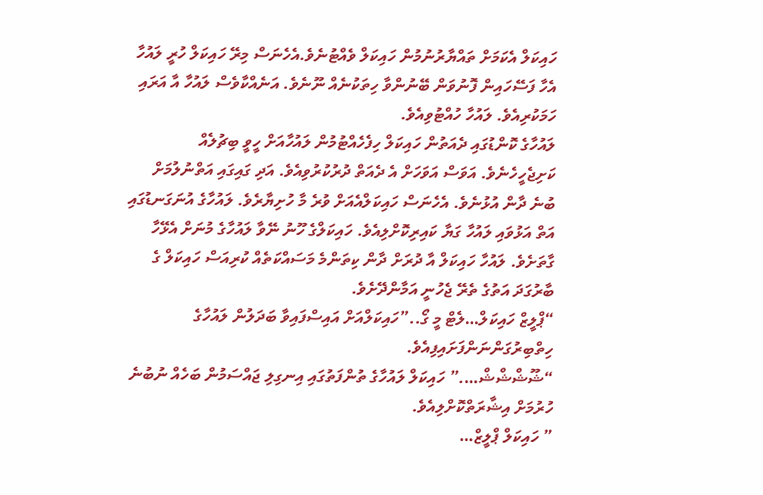ހައިކަލް އެކަމަށް ތައްޔާރުނުމުން ހައިކަލް ވެއްޓުނެވެ.އެހެނަސް މިރޭ ހައިކަލް ހުރީ ލައުހާ އެހާ ފަސޭހައިން ފޮނުވަން ބޭނުންވާ ހިތަކުނެއް ނޫނެވެ. އަނެއްކާވެސް ލައުހާ އާ އަރައި ހަމަކުރިއެވެ. ލައުހާ ހުއްޓުވިއެވެ.
ލައުހާގެ ކޮންޑުގައި ދެއަތުން ހައިކަލް ހިފެހެއްޓުމުން ލައުހާއަށް ހީވީ ބިޗުލެއް ކަށިޖެހީހެނެވެ. އަވަސް އަވަހަށް އެ ދެއަތް ދުރުކުރުވިއެވެ. އަދި ގައިގައި އަތްނުލުމަށް ބުނެ ދާން އުޅުނެވެ. އެހެނަސް ހައިކަލްއެއަށް ވުރެ މާ ހުށިޔާރެވެ. ލައުހާގެ އުނަގަނޑުގައި އަތް އަޅުވައި ލައުހާ ގަޔާ ކައިރިކޮށްލިއެވެ. ހައިކަލްގެ ހޫނު ނޭވާ ލައުހާގެ މުނަށް އެޅޭހާ ގާތަށެވެ. ލައުހާ ހައިކަލް އާ ދުރަށް ދާން ކިތަންމެ މަސައްކަތެއް ކުރިއަސް ހައިކަލް ގެ ބާރުގަދަ އަތުގެ ތެރޭ ޖެހުނީ އަމާންދޭށެވެ.
“ޕްލީޒް ހައިކަލް…ލެޓް މީ ގޯ..”ހައިކަލްއަށް އައިސްފައިވާ ބަދަލުން ލައުހާގެ ހިތްބިރުގަންނަންފަށައިފިއެވެ.
“ޝޫޝްޝްޝް….” ހައިކަލް ލައުހާގެ ތުންފަތުގައި އިނގިލި ޖައްސަމުން ބަހެއް ނުބުނެ ހުރުމަށް އިޝާރަތްކޮށްލިއެވެ.
” ހައިކަލް ޕްލީޒް…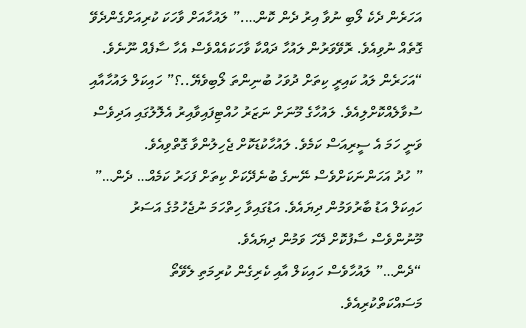އަހަރެން ދެކެ ލޯބި ނުވާ އިރު ދެން ކޮން….” ލައުހާއަށް ވާހަކަ ކުރިއަށްގެންދެވޭ ގޮތެއް ނުވިއެވެ. ރޮވޭވަރުން ލައުހާ ދައްކާ ވާހަކައެއްވެސް އެހާ ސާފެއް ނޫނެވެ.
“އަހަރެން ލައު ކައިރީ ކިތަށް ދުވަހު ބުނިންތަ ލޯބިވެޔޭ..؟” ހައިކަލް ލައުހާއާއި ސުވާލެއްކޮށްލިއެވެ. ލައުހާގެ މޫނަށް ނަޒަރު ހުއްޓިފައިވާއިރު އެލޮލުގައި އަދިވެސް ވަނީ ހަމަ އެ ސީރިއަސް ކަމެވެ. ލައުހާކުޑަކޮށް ޖެހިލުންވާ ގޮތްވިއެވެ.
” ހުދު އަހަންނަކަށްވެސް ނޭނގެ ބުނެދޭކަށް ކިތަށް ފަހަރު ކަމެއް… ދެން…” ހައިކަލް އަޑު ބާރުވަމުން ދިޔައެވެ. އަޑުގައިވާ ހިތްހަމަ ނުޖެހުމުގެ އަސަރު މޫނުންވެސް ސާފުކޮށް ދޭހަ ވަމުން ދިޔައެވެ.
“ދެން…” ލައުހާވެސް ހައިކަލް އާއި ކެރިގެން ކުރިމަތި ލެވޭތޯ މަސައްކަތްކުރިއެވެ.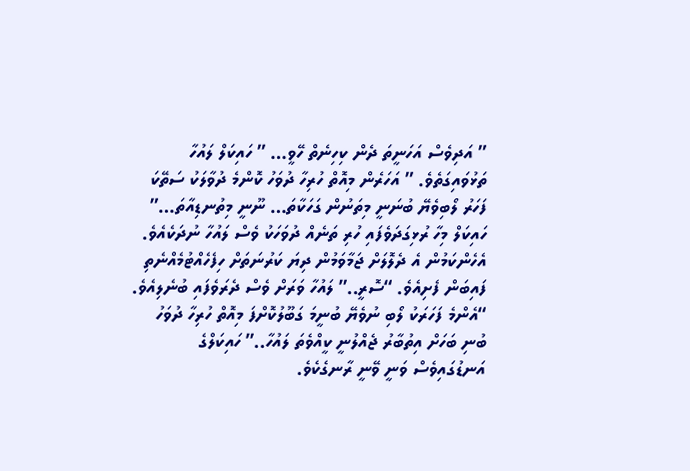” އަދިވެސް އަހަނީތަ ދެން ކިހިނެތް ހޭވީ… ” ހައިކަލް ލައުހާ ތަޅުވައިގަތެވެ. ” އަހަރެން މިއޮތް ހުރިހާ ދުވަހު ކޮންމެ ދުވާލަކު ސަތޭކަ ފަހަރު ލޯބިވެޔޭ ބުނަނީ މިތަނުން ގަހަކާތަ… ނޫނީ މިތުނޑިއާތަ…” ހައިކަލް މިހާ ރުޅިގަދަވެފައި ހުރި ތަނެއް ދުވަހަކު ވެސް ލައުހާ ނުދަކެއެވެ. އެހެންކަމުން އެ ދެލޮލަށް ޖަމާވަމުން ދިޔަ ކަރުނަތަށް ހިފެހެއްޓުމެއްނެތި ފައިބަން ފެށިއެވެ. “ސޮރީ..” ލައުހާ ވަރަށް ވެސް ދެރަވެފައި ބުނެލިއެވެ.
“އެންމެ ފަހަރަކު ލޯބި ނުވެޔޭ ބުނީމަ ގަބޫލުކޮށްފަ މިއޮތް ހުރިހާ ދުވަހު ބުނި ބަހަށް އިތުބާރު ޖެއްލުނީ ކީއްވެތަ ލައުހާ..” ހައިކަލްގެ އަނޑުގައިވެސް ވަނީ ވޭނީ ރާނގެކެވެ.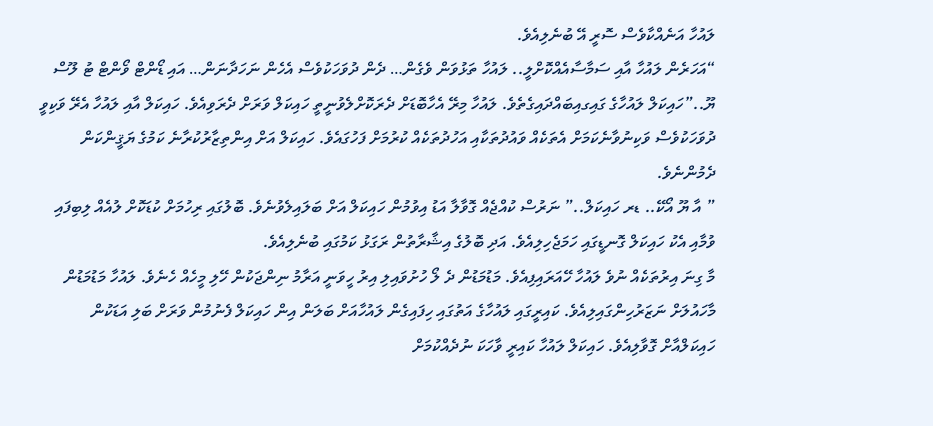ލައުހާ އަނެއްކާވެސް ސޮރީ އޭ ބުނެލިއެވެ.
“އަހަރެން ލައުހާ އާއި ސަމާސާއެއްކޮށްލީ.. ލައުހާ ތަޅުވަން ވެގެން… ދެން ދުވަހަކުވެސް އެހެން ނަހަދާނަން… އައި ޑޯންޓް ވޯންޓް ޓު ލޫސް ޔޫ..”ހައިކަލް ލައުހާގެ ގައިގއިބައްދައިގެތެވެ. ލައުހާ މިރޭ އެހާބޮޑަށް ދެރަކޮށްލެވުނީތީ ހައިކަލް ވަރަށް ދެރަވިއެވެ. ހައިކަލް އާއި ލައުހާ އެރޭ ވަކިވީ ދުވަހަކުވެސް ވަކިނުވާނެކަމަށް އެތަކެއް ވައުދުތަކާއި އަހުދުތަކެއް ކުރުމަށް ފަހުގައެވެ. ހައިކަލް އަށް އިންތިޒާރުކުރާނެ ކަމުގެ ޔަޤީންކަން ދެމުންނެވެ.
” އާ ޔޫ އޯކޭ.. ޑރ ހައިކަލް..” ނަރުސް ކުއްޖެއް ގޮވާލާ އަޑު އިވުމުން ހައިކަލް އަށް ބަލައިލެވުނެވެ. ބޮލުގައި ރިހުމަށް ކުޑަކޮށް ލުއެއް ލިބިފައި ވުމާއި އެކު ހައިކަލް ގޮނޑީގައި ހަމަޖެހިލިއެވެ. އަދި ބޮލުގެ އިޝާރާތުން ރަގަޅު ކަމުގައި ބުނެލިއެވެ.
މާ ގިނަ އިރުތަކެއް ނުވެ ލައުހާ ހޭއަރައިފިއެވެ. މަޑުމަޑުން ދެ ލޯ ހުށުވައިލި އިރު ހީވަނީ އަރާމު ނިންޖަކުން ހޭލި މީހެއް ހެނެވެ. ލައުހާ މަޑުމަޑުން މާހައުލަށް ނަޒަރުހިންގައިލިއެވެ. ކައިރީގައި ލައުހާގެ އަތުގައި ހިފައިގެން ލައުހާއަށް ބަލަން އިން ހައިކަލް ފެނުމުން ވަރަށް ބަލި އަޑަކުން ހައިކަލްއާށް ގޮވާލިއެވެ. ހައިކަލް ލައުހާ ކައިރީ ވާހަކަ ނުދެއްކުމަށް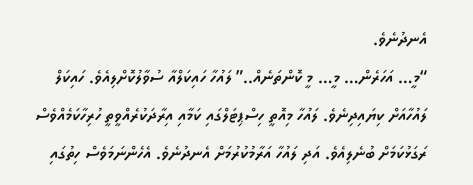އެނދުނެވެ.
“މީ… އަހަރެން… މީ… މީ ކޮންތަނެއް..” ލައުހާ ހައިކަލްއާ ސުވާލުކޮށްލިއެވެ. ހައިކަލް ލައުހާއަށް ކިޔައިދިނެވެ. ލައުހާ މިއޮތީ ހިސްޕިޓަލްގައި ކަމާއި އިރާދަކުރެއްވީތީ ހުރިހާކަމެއްވެސް ރަގަޅުކަމަށް ބުނެލިއެވެ. އަދި ލައުހާ އަރާމުކުރުމަށް އެނދުނެވެ. އެހެންނަމަވެސް ހިތުގައި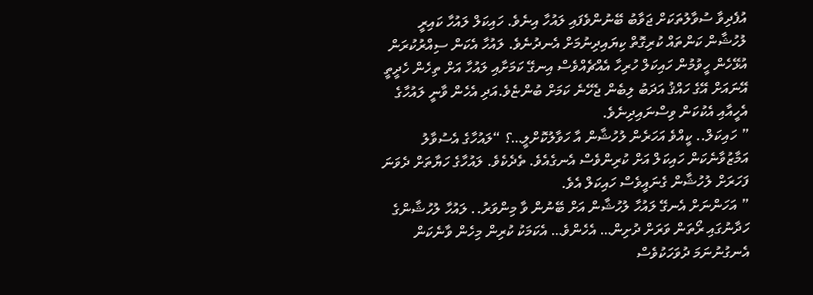އުފެދިވާ ސުވާލުތަކަށް ޖަވާބު ބޭނުންވެފައި ލައުހާ އިނެވެ. ހައިކަލް ލައުހާ ކައިރީ ލުހުޝާން ކަންތައް ކުރިގޮތް ކިޔައިދިނުމަށް އެނދުނެވެ. ލައުހާ އެކަން ސިއްރުކުރަން އުޅޭހެން ހީވުމުން ހައިކަލް ހުރިހާ އެއްޗެއްވެސް އިނގޭ ކަމަށާއި ލައުހާ އަށް ތިހެން ހެދީތީ އޭނައަށް އޭގެ ހައްޤު އަދަބު ލިބެން ޖެހޭނެ ކަމަށް ބުންޏެވެ.އަދި އެހެން ވާނީ ލައުހާގެ އެހީއާއި އެކުކަން ވިސްނައިދިނެވެ.
” ހައިކަލް.. ކީއްވެ އަހަރެން ލުހުޝާން އާ ހަވާލުކޮށްލީ…؟ “ލައުހާގެ އެސުވާލު އަމާޒުވާނެކަން ހައިކަލް އަށް ކުރިންވެސް އެނގެއެވެ. ތެދެކެވެ. ލައުހާގެ ހަޔާތަށް ދެވަނަ ފަހަރަށް ލުހުޝާން ގެނައީވެސް ހައިކަލް އެވެ.
” އަހަންނަށް އެނގޭ ލައުހާ ލުހުޝާން އަށް ބޭނުން ވާ މިންވަރު.. ލައުހާ ލުހުޝާންގެ ހަދާނުގައި ރޯތަން ވަރަށް ދުށިން… އެހެންވެ… އެކަމަކު ކުރިން މިހެން ވާނެކަން އެނގުނުނަމަ ދުވަހަކުވެސް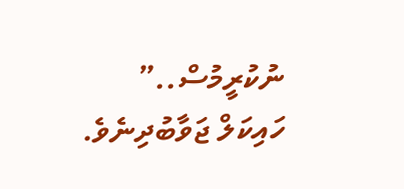ނުކުރީމުސް..” ހައިކަލް ޖަވާބުދިނެވެ.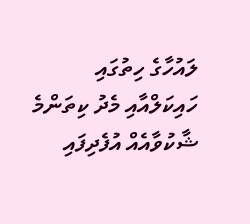ލައުހާގެ ހިތުގައި ހައިކަލްއާއި މެދު ކިތަންމެ ޝާކުވާއެއް އުފެދިފައި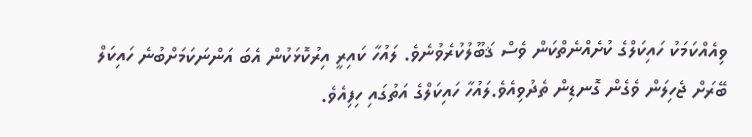ވިއެއްކަމަކު ހައިކަލްގެ ކުށެއްނެތްކަން ވެސް ޤަބޫލުކުރެވުނެވެ. ލައުހާ ކައިރީ އިރުކޮޅަކުން އެބަ އަންނަކަމަށްބުނެ ހައިކަލް ބޭރަށް ޖެހިލަން ވެގެން ގޮނޑިން ތެދުވިއެވެ.ލައުހާ ހައިކަލްގެ އަތުގައި ހިފިއެވެ.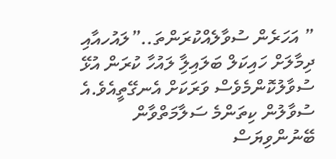” އަހަރެން ސުވާލެއްކުރަންތަ..”ލައުހއާއި ދިމާލަށް ހައިކަލް ބަލައިލާި ލައުހާ ކުރަން އުޅޭ ސުވާލުކޮންމެވެސް ވަރަކަށް އެނގޭތީއެވެ.އެ ސުވާލުން ކިތަންމެ ސަލާމަތްވާން ބޭނުންވިޔަސް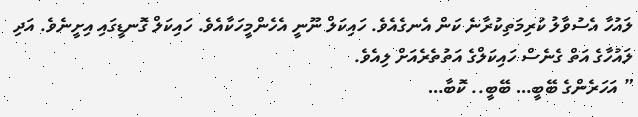ލައުހާ އެސުވާލު ކުރިމަތިކުރާނެ ކަން އެނގެއެވެ. ހައިކަލް ނޫނީ އެހެންމީހަކާއެވެ. ހައިކަލް ގޮނޑީގައި އިށީނެވެ. އަދި ލައުހާގެ އަތް ގެނެސް ހައިކަލްގެ އަތުތެރެއަށް ލިއެވެ.
” އަހަރެންގެ ބޭބީ… ބޭބީ.. ކޮބާ…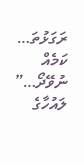ރަގަޅުތަ… ކަމެއް ނުވޭދޯ…” ލައުހާގެ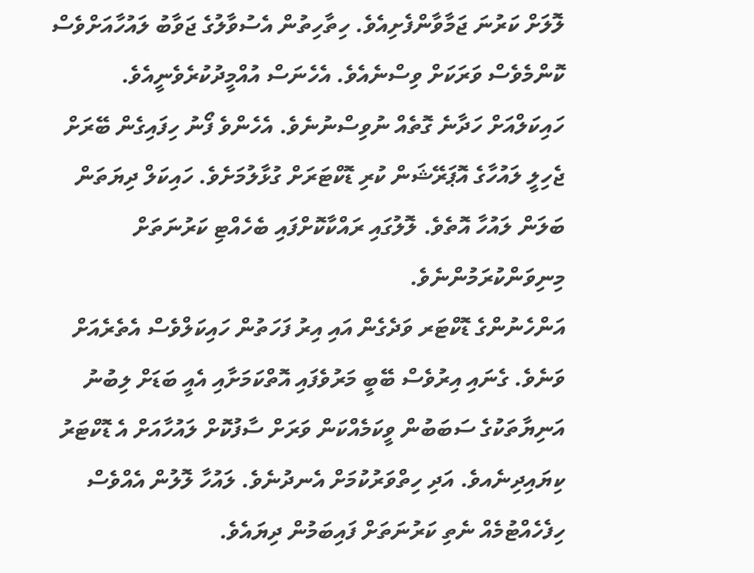ލޮލަށް ކަރުނަ ޖަމާވާންފެށިއެވެ. ހިތާހިތުން އެސުވާލުގެ ޖަވާބު ލައުހާއަށްވެސް ކޮންމެވެސް ވަރަކަށް ވިސްނެއެވެ. އެހެނަސް އުއްމީދުކުރެވެނީއެވެ.
ހައިކަލްއަށް ހަދާނެ ގޮތެއް ނުވިސްނުނެވެ. އެހެންވެ ފޯނު ހިފައިގެން ބޭރަށް ޖެހިލީ ލައުހާގެ އޮޕަރޭޝަން ކުރި ޑޮކްޓަރަށް ގުޅާލުމަށެވެ. ހައިކަލް ދިޔަތަން ބަލަން ލައުހާ އޮތެވެ. ލޮލުގައި ރައްކާކޮށްފައި ބެހެއްޓި ކަރުނަތަށް މިނިވަންކުރަމުންނެވެ.
އަންހެނުންގެ ޑޮކްޓަރ ވަދެގެން އައި އިރު ފަހަތުން ހައިކަލްވެސް އެތެރެއަށް ވަނެވެ. ގެނައި އިރުވެސް ބޭބީ މަރުވެފައި އޮތްކަމަށާއި އެއީ ބަޑަށް ލިބުނު އަނިޔާތަކުގެ ސަބަބުން ވީކަމެއްކަން ވަރަށް ސާފުކޮށް ލައުހާއަށް އެ ޑޮކްޓަރު ކިޔައިދިނެއވެ. އަދި ހިތްވަރުކުމަށް އެނދުނެވެ. ލައުހާ ލޮލުން އެއްވެސް ހިފެހެއްޓުމެއް ނެތި ކަރުނަތަށް ފައިބަމުން ދިޔައެވެ.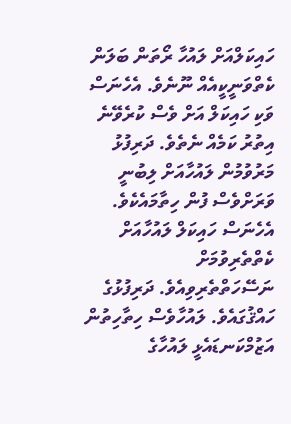ހައިކަލްއަށް ލައުހާ ރޯތަން ބަލަން ކެތްވަނީކީއެއް ނޫނެވެ. އެހެނަސް ވަކި ހައިކަލް އަށް ވެސް ކުރެވޭނެ އިތުރު ކަމެއް ނެތެވެ. ދަރިފުޅު މަރުވުމުން ލައުހާއަށް ލިބުނީ ވަރަށްވެސް ފުން ހިތާމައެކެވެ. އެހެނަސް ހައިކަލް ލައުހާއަށް ކެތްތެރިވުމަށް ނަސޭހަތްތެރިވިއެވެ. ދަރިފުޅުގެ ހައްޤުގައެވެ. ލައުހާވެސް ހިތާހިތުން އަޒުމްކަނޑައެޅީ ލައުހާގެ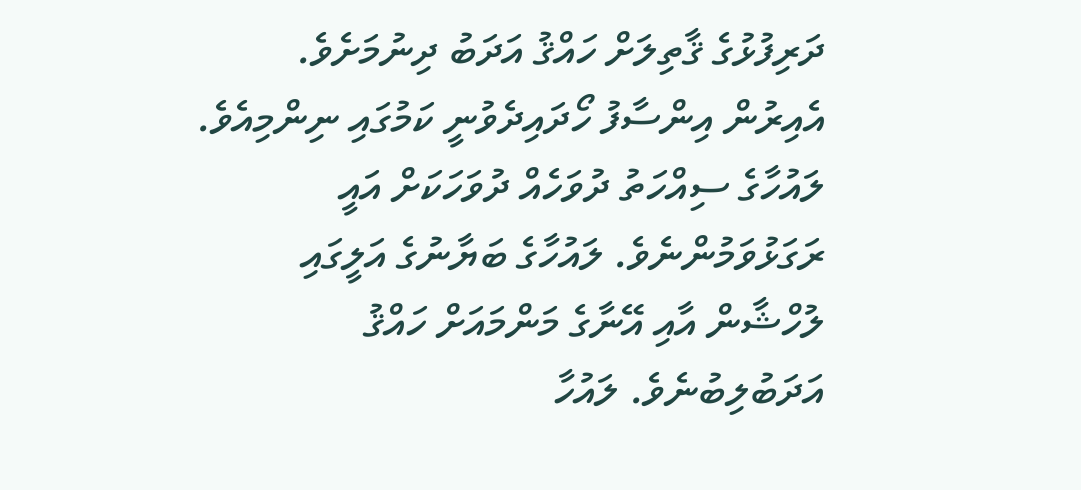ދަރިފުޅުގެ ޤާތިލަށް ހައްޤު އަދަބު ދިނުމަށެވެ. އެއިރުން އިންސާފު ހޯދައިދެވުނީ ކަމުގައި ނިންމިއެވެ.
ލައުހާގެ ސިއްހަތު ދުވަހެއް ދުވަހަކަށް އައީ ރަގަޅުވަމުންނެވެ. ލައުހާގެ ބަޔާނުގެ އަލީގައި ލުހްޝާން އާއި އޭނާގެ މަންމައަށް ހައްޤު އަދަބުލިބުނެވެ. ލައުހާ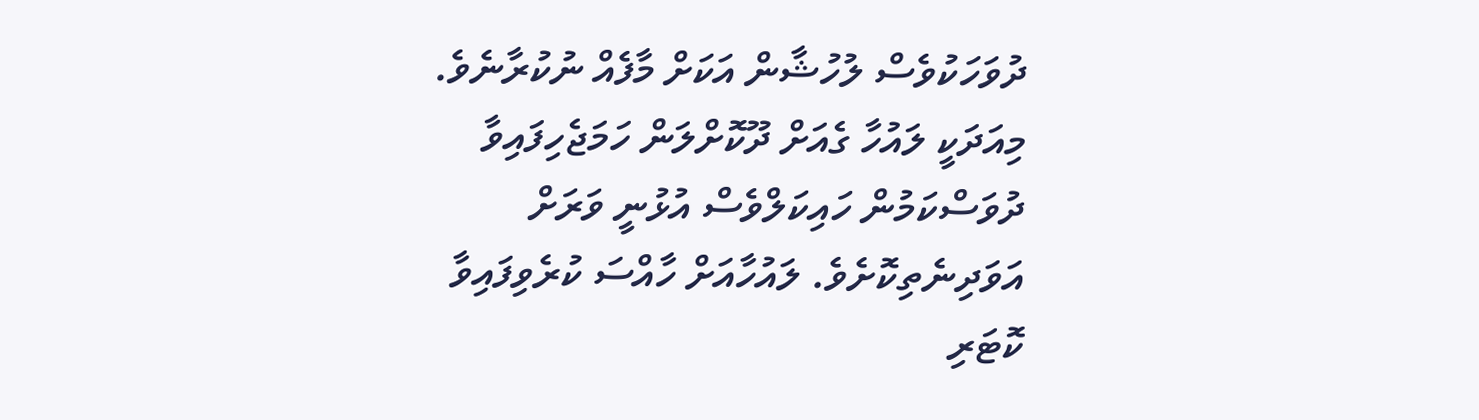ދުވަހަކުވެސް ލުހުޝާން އަކަށް މާފެއް ނުކުރާނެވެ. މިއަދަކީ ލައުހާ ގެއަށް ދޫކޮށްލަން ހަމަޖެހިފައިވާ ދުވަސްކަމުން ހައިކަލްވެސް އުޅުނީ ވަރަށް އަވަދިނެތިކޮށެވެ. ލައުހާއަށް ހާއްސަ ކުރެވިފައިވާ ކޮޓަރި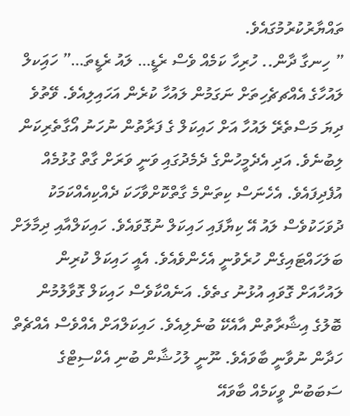ތައްޔާރުކުރުމުގައެވެ.
” ހިނގާ ދާން.. ހުރިހާ ކަމެއް ވެސް ރެޑީ… ލައު ރެޑީތަ…” ހައިަކލް ލައުހާގެ އެއްޗޗެހިތަށް ނަގަމުން ލައުހާ ކުރެން އަހައިލިއެވެ. ވޭތުވެ ދިޔަ މަސްތެރޭ ލައުހާ އަށް ހައިކަލް ގެ ފަރާތުން ނުހަނު އޯގާތެރިކަން ލިބުނެވެ. އަދި އެދެމީހުންގެ ދެމެދުގައި ވަނީ ވަރަށް ގާތް ގުޅުމެއް އުފެދިފައެވެ. އެހެނަސް ކިތަންމެ ގާތްކޮށްވާހަކަ ދެއްކިއެއްކަމަކު ދުވަހަކުވެސް ލައު އޭ ކިޔާފައި ހައިކަލް ނުގޮވައެވެ. ހައިކަލްއާއި ދިމާލަށް ބަލަހައްޓައިގެން ހުރެވުނީ އެހެންވެއެވެ. އެއީ ހައިކަލް ކުރިން ލައުހާއަށް ގޮވައި އުޅުނު ގތެވެ. އަނެއްކާވެސް ހައިކަލް ގޮވާލުމުން ބޮލުގެ އިޝާރާތުން އާއެކޭ ބުނެލިއެވެ. ހައިކަލްއަށް އެއްވެސް އެއްޗެތް ހަދާން ނުވާނީ ބާވައެވެ. ނޫނީ ލުހުޝާން ބުނި އެކްސިޓްގެ ސަބަބުން ވީކަމެއް ބާވައޭ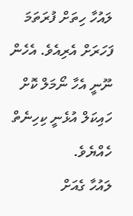ލައުހާ ހިތަށް ފުރަތަމަ ފަހަރަށް އެރިއެވެ. އެހެން ނޫނީ އެހާ ނޯމަލް ކޮށް ހައިކަލް އުޅެނީ ކިހިނެތް ހެއްޔެވެ.
ލައުހާ ގެއަށް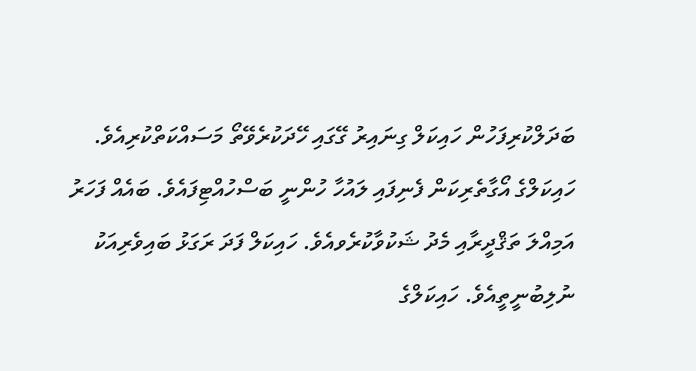ބަދަލްކުރިފަހުން ހައިކަލް ގިނައިރު ގޭގައި ހޭދަކުރެވޭތޯ މަސައްކަތްކުރިއެވެ. ހައިކަލްގެ އޯގާތެރިކަން ފެނިފައި ލައުހާ ހުންނީ ބަސްހުއްޓިފައެވެ. ބައެއް ފަހަރު އަމިއްލަ ތަޤްދީރާއި މެދު ޝަކުވާކުރެވއެވެ. ހައިކަލް ފަދަ ރަގަޅު ބައިވެރިއަކު ނުލިބުނީތީއެވެ. ހައިކަލްގެ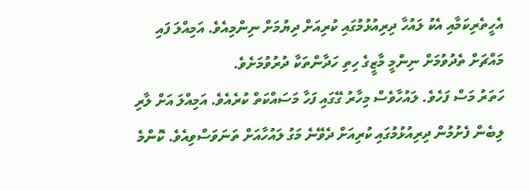އެހީތެރިކަމާއި އެކު ލައުހާ ދިރިއުޅުމުގައި ކުރިއަށް ދިޔުމަށް ނިންމިއެވެ. އަމިއްލަ ފައި މައްޗަށް ތެދުވުމަށް ނިންމީ މާޒީގެ ހިތި ހަދާންތަކާ ދުރުވުމަށެވެ.
ހަތަރު މަސް ފަހެވެ. ލައުހާވެސް މިހާރު ގޭގައި ފަހާ މަސައްކަތް ކުރެއެވެ. އަމިއްލަ އަށް ލާރި ލިބެން ފެށުމުން ދިރިއުޅުމުގައި ކުރިއަށް ދެވޭނެ މަގު ލައުހާއަށް ތަނަވަސްވިއެވެ. ކޮންމެ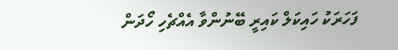ފަހަރަކު ހައިކަލް ކައިރީ ބޭނުންވާ އެއްޗެހި ހޯދަން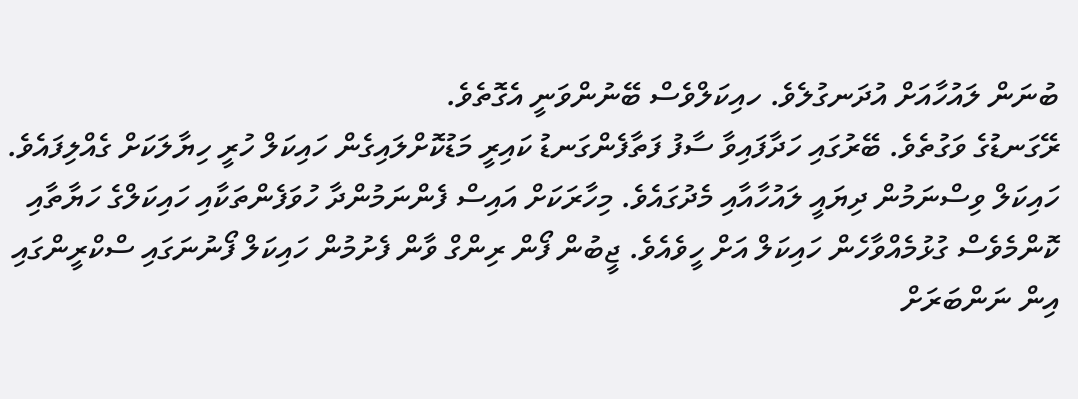ބުނަން ލައުހާއަށް އުދަނގުލެވެ. ހއިކަލްވެސް ބޭނުންވަނީ އެގޮތެވެ.
ރޭގަނޑުގެ ވަގުތެވެ. ބޭރުގައި ހަދާފައިވާ ސާފު ފަތާފެންގަނޑު ކައިރީ މަޑުކޮށްލައިގެން ހައިކަލް ހުރީ ހިޔާލަކަށް ގެއްލިފައެވެ. ހައިކަލް ވިސްނަމުން ދިޔައީ ލައުހާއާއި މެދުގައެވެ. މިހާރަކަށް އައިސް ފެންނަމުންދާ ހުވަފެންތަކާއި ހައިކަލްގެ ހަޔާތާއި ކޮންމެވެސް ގުޅުމެއްވާހެން ހައިކަލް އަށް ހީވެއެވެ. ޖީބުން ފޯން ރިންގް ވާން ފެށުމުން ހައިކަލް ފޯނުނަގައި ސްކްރީންގައި އިން ނަންބަރަށް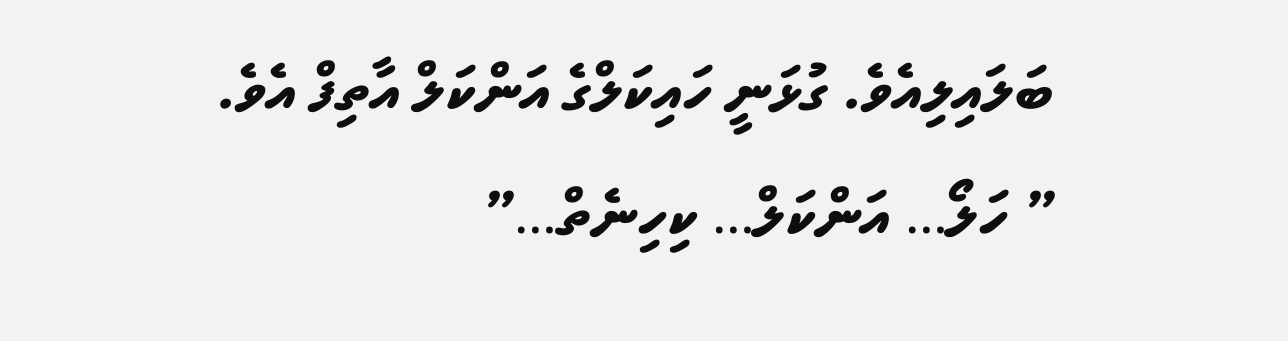ބަލައިލިއެވެ. ގުޅަނީ ހައިކަލްގެ އަންކަލް އާތިފް އެވެ.
” ހަލޯ… އަންކަލް… ކިހިނެތް…”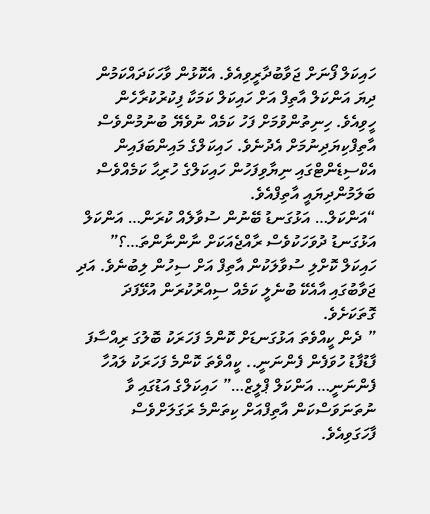ހައިކަލް ފޯނަށް ޖަވާބުދާރީވިއެވެ. އެކޮޅުން ވާހަކަދައްކަމުން ދިޔަ އަންކަލް އާތިފް އަށް ހައިކަލް ކަމަކާ ފިކުރުކުރާހެން ހީވިއެވެ. ހިނިތުންވުމަށް ފަހު ކަމެއް ނުވެޔޭ ބުނުމުންވެސް އާތިފްކިޔަދިނުމަށް އެދުނެވެ. ހައިކަލްގެ މައިންބަފައިން އެކްސިޑެންޓްގައި ނިޔާވިފަހުން ހައިކަލްގެ ހުރިޙާ ކަމެއްވެސް ބަލަމުންދިޔައީ އާތިފްއެވެ.
“އަންކަލް… އަޅުގަނޑު ބޭނުން ސުވާލެއް ކުރަން… އަންކަލް އަޅުގަނޑު ދުވަހަކުވެސް ރާއްޖެއަކަށް ނާންނާންތަ…؟” ހައިކަލް ކޮށްލި ސުވާލަކުން އާތިފް އަށް ސިހުން ލިބުނެވެ. އަދި ޖަވާބުގައި އާއެކޭ ބުނެލީ ކަމެއް ސިއްރުކުރަން އުޅޭފަދަ ގޮތަކަށެވެ.
” ދެން ކީއްވެތަ އަޅުގަނޑަށް ކޮންމެ ފަހަރަކު ބޮލުގަ ރިއްސާފަ ފާޑުފާޑު ހުވަފެން ފެންނަނީ.. ކީއްވެތަ ކޮންމެ ފަހަރަކު ލައުހާ ފެންނަނީ… އަންކަލް ޕްލީޒް…” ހައިކަލްގެ އަޑުގައި ވާ ނުތަނަވަސްކަން އާތިފްއަށް ކިތަންމެ ރަގަލަށްވެސް ފާހަގަވިއެވެ.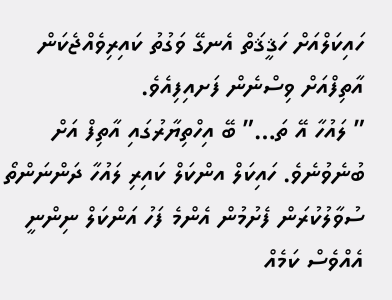ހައިކަލްއަށް ހަޤީޤަތް އެނގޭ ވަގުތު ކައިރިވެއްޖެކަން އާތިފްއަށް ވިސްނެން ފަށއިފިއެވެ.
” ލައުހާ އޭ ތަ…” ބޭ އިހްތިޔާރުގައި އާތިފް އަށް ބުނެވުނެވެ. ހައިކަލް އންކަލް ކައިރި ލައުހާ ދަންނަންތޯ ސުވާލުކުރަން ފެށުމުން އެންމެ ފަހު އަންކަލް ނިންނީ އެއްވެސް ކަމެއް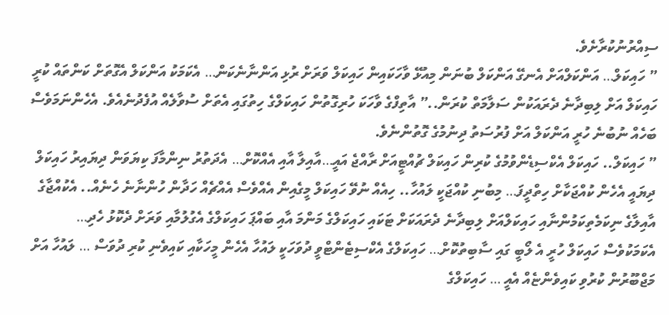ސިއްރުނުކުރާށެވެ.
” ހައިކަލް… އަންކަލްއަށް އެނގޭ އަންކަލް ބުނަން މިއުޅޭ ވާހަކައިން ހައިކަލް ވަރަށް ރުޅި އަންނާނެކަން… އެކަމަކު އަންކަލް އެގޮތަށް ކަންތައް ކުރީ ހައިކަލް އަށް ލިބިދާނެ ދެރައަކުން ސަލާމަތް ކުރަން..” އާތިފްގެ ވާހަކަ ހުރިގޮތުން ހައިކަލްގެ ހިތުގައި އެތަށް ސުވާލެއް އުފެދުނެއެވެ. އެހެންނަމަވެސް ބަހެއް ނުބުނެ ހުރީ އަންކަލް އަށް ފުރުސަތު ދިނުމުގެ ގޮތުންނެވެ.
” ހައިކަލް.. ހައިކަލް އެކްސިޑެންވުމުގެ ކުރިން ހައިކަލް ޗުއްޓީއަށް ރާއްޖެ އައީ…އާއިލާ އާއި އެއްކޮށް… އެދަތުރު ނިންމާފަ ކިޔަވަން ދިޔައިރު ހައިކަލް ދިޔައީ އެހެން ކުއްޖަކާށް ހިތްދީފަ… މިބުނި ކުއްޖަކީ ލައުހާ.. ހިއެއް ނުވޭ ހައިކަލް މީގެއިން އެއްވެސް އެއްޗެއް ހަދާން ހުންނާނެ ހެނެއް.. އެކުއްޖާގެ އާއިލާގެ ނިކަމެތިކަމުންނާއި ހައިކަލްއަށް ލިބިދާނެ ދެރައަކަށް ޓަކައި ހައިކަލްގެ މަންމަ އާއި ބައްޕަ ހައިކަލްގެ އެގުލުމާއި ވަރަށް ދެކޮޅު ހެދި… އެކަމަކުވެސް ހައިކަލް ހުރީ އެ ލޯބީ ގައި ސާބިތުކޮށް… ހައިކަލްގެ އެކްސިޓެންޓްވީ ދުވަހަކީ ލައުހާ އެހެން މީހަކާއި ކައިވެނި ކުރި ދުވަސް … ލައުހާ އަށް މަޖްބޫރުން ކުރުވި ކައިވެންޏެއް އެއީ … ހައިކަލްގެ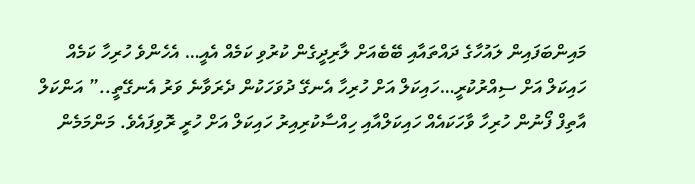މައިންބަފައިން ލައުހާގެ ދައްތައާއި ބޭބެއަށް ލާރިދީގެން ކުރުވި ކަމެއް އެއީ… އެހެންވެ ހުރިހާ ކަމެއް ހައިކަލް އަށް ސިއްރުކުރީ…ހައިކަލް އަށް ހުރިހާ އެނގޭ ދުވަހަކުން ދެރަވާނެ ވަރު އެނގޭތީ..” އަންކަލް އާތިފް ފޯނުން ހުރިހާ ވާހަކައެއް ހައިކަލްއާއި ހިއްސާކުރިއިރު ހައިކަލް އަށް ހުރީ ރޮވިފައެވެ. މަންމަމެން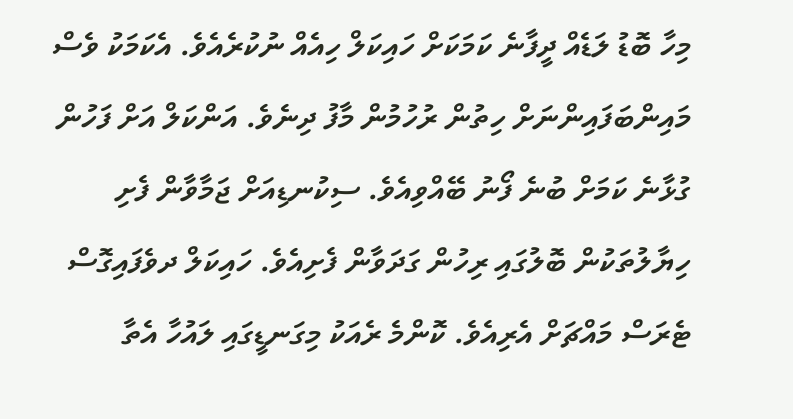މިހާ ބޮޑު ލަޑެއް ދީފާނެ ކަމަކަށް ހައިކަލް ހިއެއް ނުކުރެއެވެ. އެކަމަކު ވެސް މައިންބަފައިންނަށް ހިތުން ރުހުމުން މާފު ދިނެވެ. އަންކަލް އަށް ފަހުން ގުޅާނެ ކަމަށް ބުނެ ފޯނު ބޭއްވިއެވެ. ސިކުނޑިއަށް ޖަމާވާން ފެށި ހިޔާލުތަކުން ބޮލުގައި ރިހުން ގަދަވާން ފެށިއެވެ. ހައިކަލް ދވެފައިގޮސް ޓެރަސް މައްޗަށް އެރިއެވެ. ކޮންމެ ރެއަކު މިގަނޑީގައި ލައުހާ އެތާ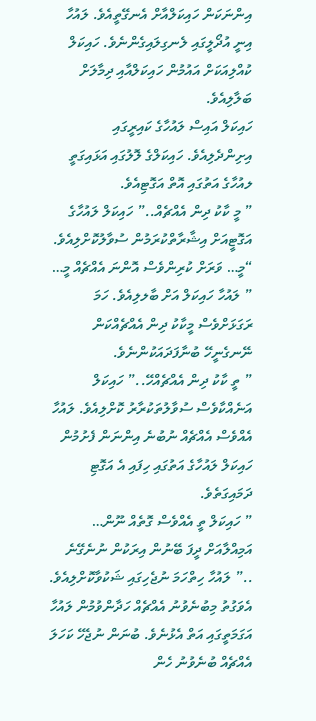އިންނަކަން ހައިކަލްއާށް އެނގޭތީއެވެ. ލައުހާ އިނީ އުދޯލީގައި ލެނގިލައިގެންނެވެ. ހައިކަލް ކުއްލިއަކަށް އައުމުން ހައިކަލްއާއި ދިމާލަށް ބަލާލިއެވެ.
ހައިކަލް އައިސް ލައުހާގެ ކައިރީގައި އިށިންދެލިއެވެ. ހައިކަލްގެ ލޮލުގައި އަޅައިގަތީ ލއުހާގެ އަތުގައި އޮތް އަގޮޓިއެވެ.
” މީ ކާކު ދިން އެއްޗެއް..” ހައިކަލް ލައުހާގެ އަގޮޓީއަށް އިޝާރާތްކުރަމުން ސުވާލުކޮށްލިއެވެ.
“މީ… ވަރަށް ކުރިންވެސް އޮންނަ އެއްޗެއް މީ… ” ލައުހާ ހައިކަލް އަށް ބާލލިއެވެ. ހަމަ ރަގަޅަށްވެސް މީކާކު ދިން އެއްޗެއްކަން ނޭނގެނީހޭ ބުނާފަދައަކުންނެވެ.
” ތީ ކާކު ދިން އެއްޗެއްހޭ..” ހައިކަލް އަނެއްކާވެސް ސުވާލުތަކުރާރު ކޮށްލިއެވެ. ލައުހާ އެއްވެސް އެއްޗެއް ނުބުނެ އިންނަން ފެށުމުން ހައިކަލް ލައުހާގެ އަތުގައި ހިފައި އެ އަގޮޓި ދަމައިގަތެވެ.
” ހައިކަލް ތީ އެއްވެސް ގޮތެއް ނޫން… އަމިއްލާއަށް ދީފަ ބޭނުން އިރަކުން ނުނެގޭނެ ..” ލައުހާ ހިތްހަމަ ނުޖެހިގައި ޝަކުވާކޮށްލިއެވެ. އެވަގުތު މިބުނެވުނު އެއްޗެއް ހަދާންވުމުން ލައުހާ އަގަމަތީގައި އަތް އެޅުނެވެ. ބުނަން ނުޖެހޭ ކަހަލަ އެއްޗެއް ބުނެވުނު ހެން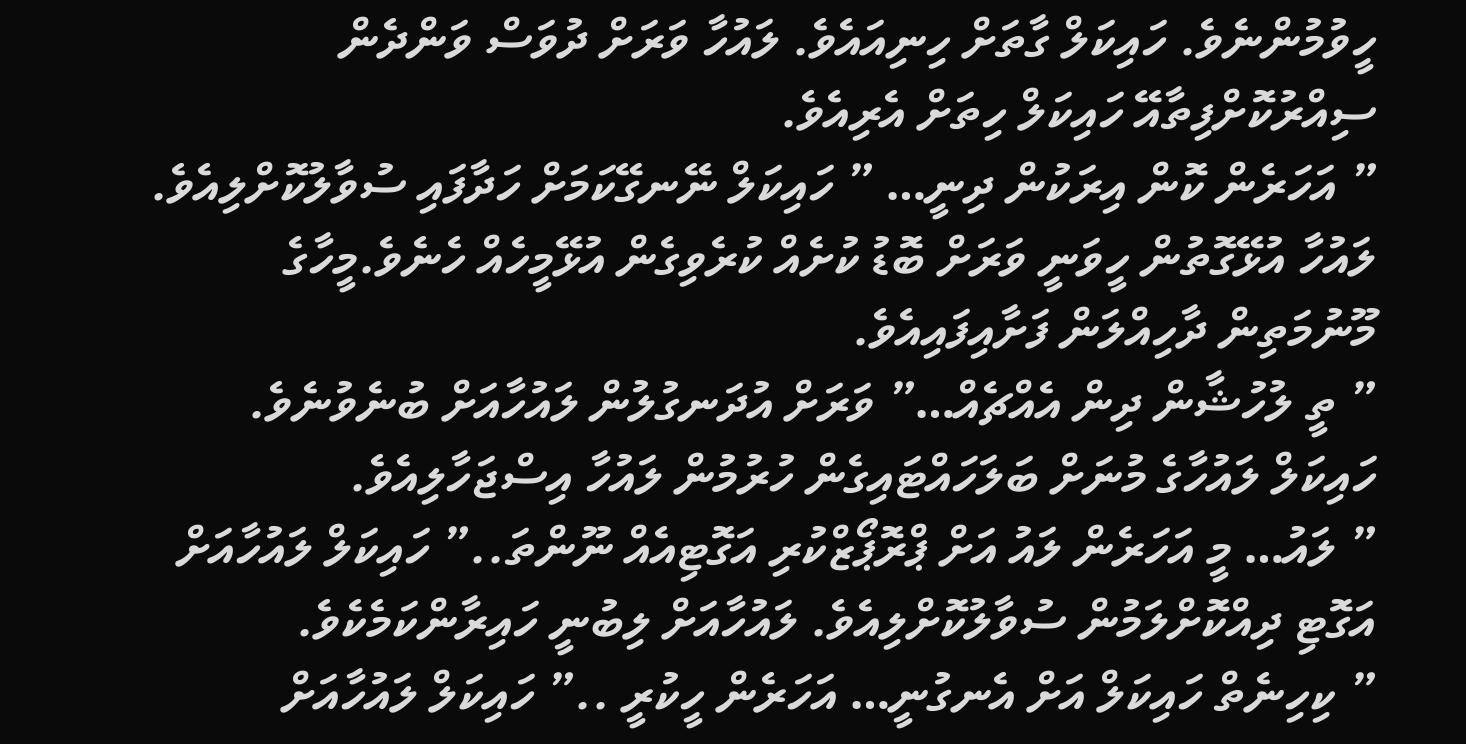ހީވުމުންނެވެ. ހައިކަލް ގާތަށް ހިނިއައެވެ. ލައުހާ ވަރަށް ދުވަސް ވަންދެން ސިއްރުކޮށްފިތާއޭ ހައިކަލް ހިތަށް އެރިއެވެ.
” އަހަރެން ކޮން އިރަކުން ދިނީ… ” ހައިކަލް ނޭނގޭކަމަށް ހަދާފައި ސުވާލުކޮށްލިއެވެ. ލައުހާ އުޅޭގޮތުން ހީވަނީ ވަރަށް ބޮޑު ކުށެއް ކުރެވިގެން އުޅޭމީހެއް ހެނެވެ.މީހާގެ މޫނުމަތިން ދާހިއްލަން ފަށާއިފައިއެވެ.
” ތީ ލުހުޝާން ދިން އެއްޗެއް…” ވަރަށް އުދަނގުލުން ލައުހާއަށް ބުނެވުނެވެ. ހައިކަލް ލައުހާގެ މުނަށް ބަލަހައްޓައިގެން ހުރުމުން ލައުހާ އިސްޖަހާލިއެވެ.
” ލައު… މީ އަހަރެން ލައު އަށް ޕްރޮޕޯޒްކުރި އަގޮޓިއެއް ނޫންތަ..” ހައިކަލް ލައުހާއަށް އަގޮޓި ދިއްކޮށްލަމުން ސުވާލުކޮށްލިއެވެ. ލައުހާއަށް ލިބުނީ ހައިރާންކަމެކެވެ.
” ކިހިނެތް ހައިކަލް އަށް އެނގުނީ… އަހަރެން ހީކުރީ ..” ހައިކަލް ލައުހާއަށް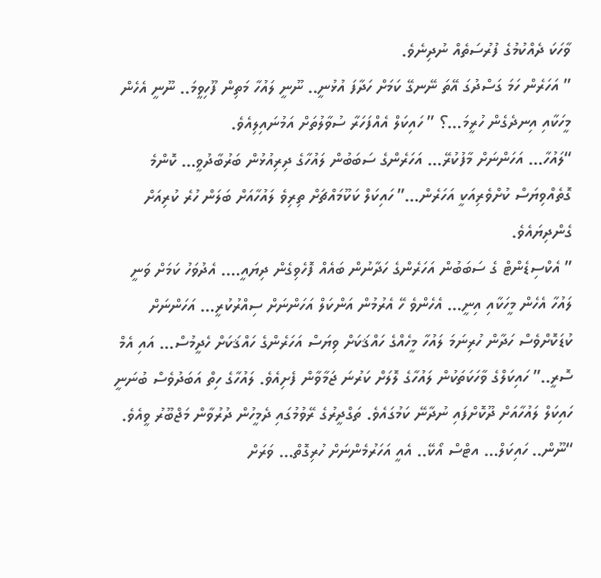ވާހަކަ ދެއްކުމުގެ ފުރުސަތެއް ނުދިނެވެ.
” އަހަރެން ހަމަ ގަސްދުގަ އޭތަ ނޭނގޭ ކަމަށް ހަދާފަ އުޅުނީ.. ނޫނީ ލައުހާ މަތިން ފޫހިވީމަ.. ނޫނީ އެހެން މީހަކާއި އިނދެގެން ހުރީމަ…؟ ” ހައިކަލް އެއްފަހަރާ ސުވާލުތަށް އަމުނައިލިއެވެ.
“ލައުހާ… އަހަންނަށް މާފުކުރޭ… އަހަރެންގެ ސަބަބުން ލައުހާގެ ދިރިއުޅުން ބަރުބާދުވީ… ކޮންމެ ގޮތެއްވިޔަސް ކުށްވެރިއަކީ އަހަރެން…” ހައިކަލް ކަކޫމައްޗަށް ތިރިވެ ލައުހާއަށް ބަލަން ހުރެ ކުރިއަށް ގެންދިޔައެވެ.
” އެކްސިޑެންޓް ގެ ސަބަބުން އަހަރެންގެ ހަދާނުން ބައެއް ފޮހެވިގެން ދިޔައީ…. އެދުވަހު ކަމަށް ވަނީ ލައުހާ އެހެން މީހަކާއި އިނީ… އެހެންވެ ހޭ އެރުމުން އަންކަލް އަހަންނަށް ސިއްރުކުރީ… އަހަންނަށް ކުޑަކޮށްވެސް ހަދާން ހުރިނަމަ ލައުހާ މީހެއްގެ ހައްޤަކަށް ވިޔަސް އަހަރެންގެ ހައްޤަކަށް ހެދީމުސް… އައި އެމް ސޮރީ..” ހައިކަލްގެ ވާހަކަތަކުން ލައުހާގެ ލޮލަށް ކަރުނަ ޖަމާވާން ފެށިއެވެ. ލައުހާގެ ހިތް އަބަދުވެސް ބުނަނީ ހައިކަލް ލައުހާއަށް ދޫކޮށްފައި ނުދާނޭ ކަމުގައެވެ. ތަގްދީރުގެ ރޭވުމުގައި ދެމީހުން ދުރުވާން މަޖްބޫރު ވީއެވެ.
“ނޫން.. ހައިކަލް… އޓްސް އޯކޭ.. އެއީ އަހަރުމެންނަށް ހުރިގޮތް… ވަރަށް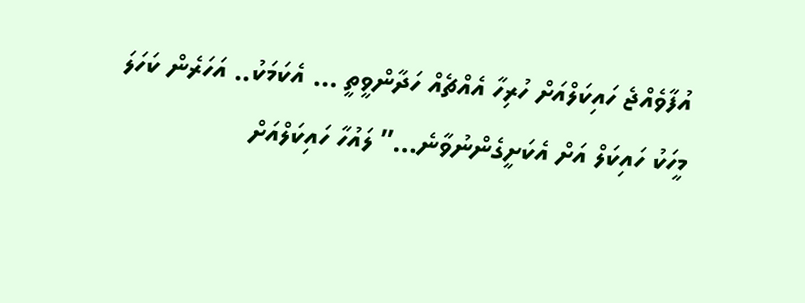އުފާވެއްޖެ ހައިކަލްއަށް ހުރިހާ އެއްޗެއް ހަދާންވީތީ … އެކަމަކު.. އަހަރެން ކަހަލަ މީހަކު ހައިކަލް އަށް އެކަށީގެންނުވާނެ…” ލައުހާ ހައިކަލްއަށް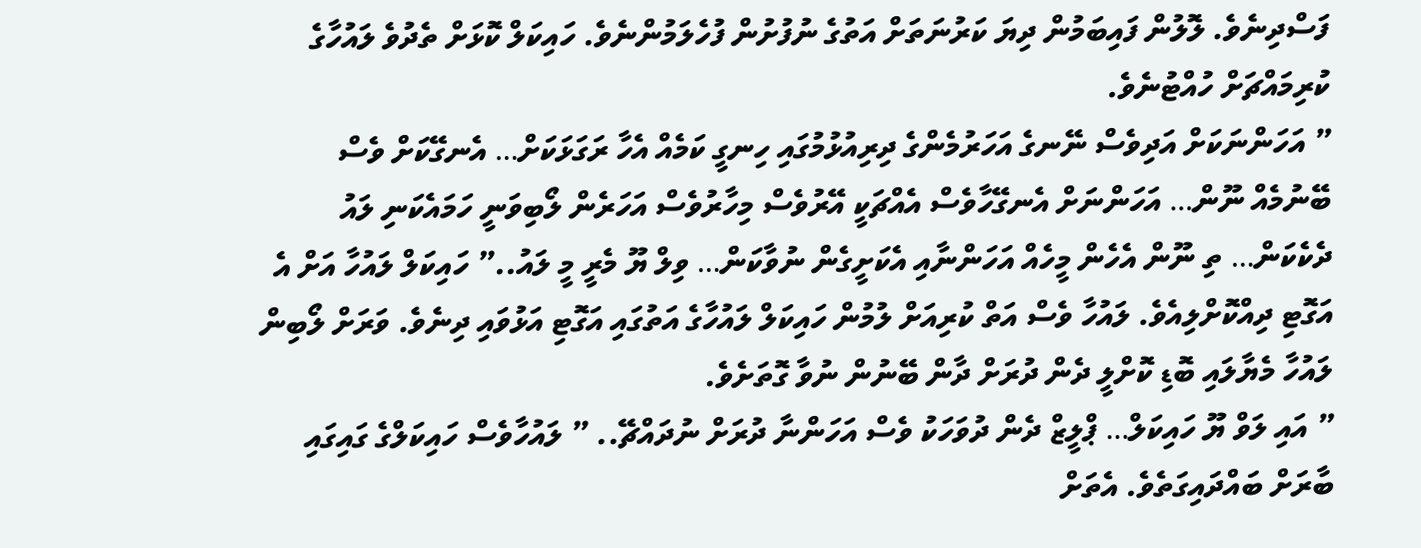ފަސްދިނެވެ. ލޮލުން ފައިބަމުން ދިޔަ ކަރުނަތަށް އަތުގެ ނުފުށުން ފުހެލަމުންނެވެ. ހައިކަލް ކޮޅަށް ތެދުވެ ލައުހާގެ ކުރިމައްޗަށް ހުއްޓުނެވެ.
” އަހަންނަކަށް އަދިވެސް ނޭނގެ އަހަރުމެންގެ ދިރިއުޅުމުގައި ހިނގީ ކަމެއް އެހާ ރަގަޅަކަށް… އެނގޭކަށް ވެސް ބޭނުމެއް ނޫން… އަހަންނަށް އެނގޭހާވެސް އެއްޗަކީ އޭރުވެސް މިހާރުވެސް އަހަރެން ލޯބިވަނީ ހަމައެކަނި ލައު ދެކެކަން… ތި ނޫން އެހެން މީހެއް އަހަންނާއި އެކަށީގެން ނުވާކަން… ވިލް ޔޫ މެރީ މީ ލައު..” ހައިކަލް ލައުހާ އަށް އެ އަގޮޓި ދިއްކޮށްލިއެވެ. ލައުހާ ވެސް އަތް ކުރިއަށް ލުމުން ހައިކަލް ލައުހާގެ އަތުގައި އަގޮޓި އަޅުވައި ދިނެވެ. ވަރަށް ލޯބިން ލައުހާ މެޔާލައި ބޮޑި ކޮށްލީ ދެން ދުރަށް ދާން ބޭނުން ނުވާ ގޮތަށެވެ.
” އައި ލަވް ޔޫ ހައިކަލް… ޕްލީޒް ދެން ދުވަހަކު ވެސް އަހަންނާ ދުރަށް ނުދައްޗޭ.. ” ލައުހާވެސް ހައިކަލްގެ ގައިގައި ބާރަށް ބައްދައިގަތެވެ. އެތަށް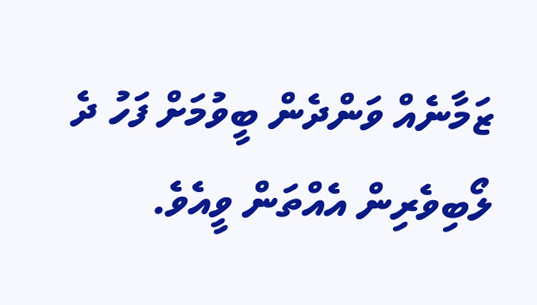ޒަމާނެއް ވަންދެން ބީވުމަށް ފަހު ދެ ލޯބިވެރިން އެއްތަން ވީއެވެ.